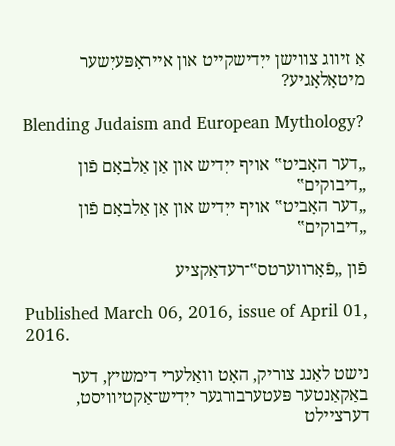אַ זיווג צווישן ייִדישקייט און אייראָפּעיִשער מיטאָלאָגיע?

Blending Judaism and European Mythology?

„דער האָביט‟ אויף ייִדיש און אַן אַלבאָם פֿון „דיבוקים‟
„דער האָביט‟ אויף ייִדיש און אַן אַלבאָם פֿון „דיבוקים‟

פֿון „פֿאָרווערטס‟־רעדאַקציע

Published March 06, 2016, issue of April 01, 2016.

נישט לאַנג צוריק, האָט וואַלערי דימשיץ, דער באַקאַנטער פּעטערבורגער ייִדיש־אַקטיוויסט, דערציילט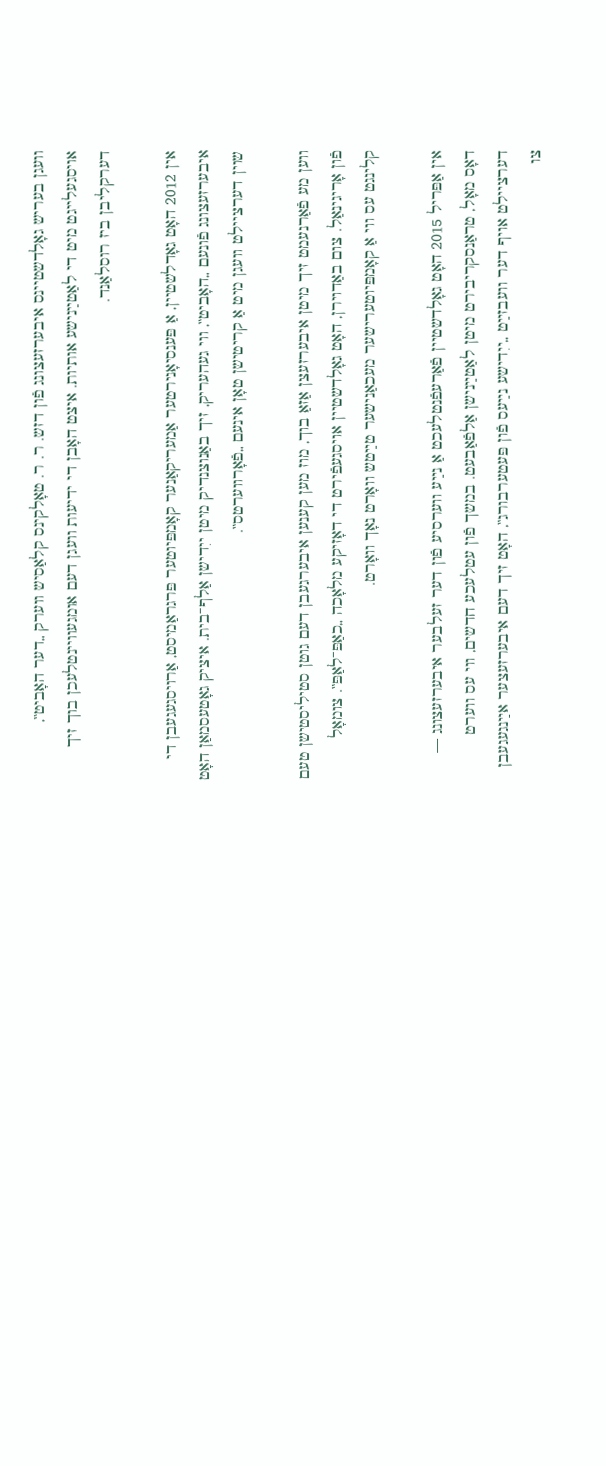וועגן בעריש גאָלדשטיינס איבערזעצונג פֿון דזש. ר. ר. טאָלקינס קלאַסיש ווערק „דער האָביט‟, אויסגעלייגט מיט די לאַטײַנישע אותיות. איצט האָבן די ידיעות וועגן דעם אומגעוויינטלעכן בוך זיך דערקליבן ביז רוסלאַנד.

אין 2012 האָט גאָדלשטיין, אַ פּענסיאָנירטער אַמעריקאַנער קאָמפּיוטער פּרגראַמיסט, אַרויסגעגעבן די איבערזעצונג פֿונעם „האָביט‟, ווי געהעריק, זיך באַנוצנדיק מיטן ייִדישן אַלף־בית. איציק גאָטעסמאַן האָט שוין דערציילט וועגן מיט אַ קריטישן טאָן אינעם „פֿאָרווערטס‟.

ווען מע פֿאַרנעמט זיך מיטן איבערזעצן אַזאַ בוך, מוז מען קענען איבערגעבן דעם גוטן סטיליסטישן טעם פֿון אָריגינאַל. צום באַדוירן, האָט גאָלדשטיין אויסגעפֿירט די דאָזיקע מלאָכה „כאַפּ־לאַפּ‟. צומאָל קלינגט עס ווי אַ קאָמפּיוטערישער מעכאַנישער טײַטש וואָרט נאָך וואָרט.

אין אַפּריל 2015 האָט גאָלדשטיין פֿאַרעפֿנטלעכט אַ נײַע ווערסיע פֿון דער זעלבער איבערזעצונג — דאָס מאָל, טראַנסקריבירט מיטן לאַטײַנישן אַלפֿאַבעט. במשך פֿון עטלעכע חדשים, ווי עס ווערט דערציילט אויף דער וועבזײַט „ייִדישע נײַעס פֿון פּעטערבורג‟, האָט זיך דעם איבערזעצער אײַנגעגעבן צו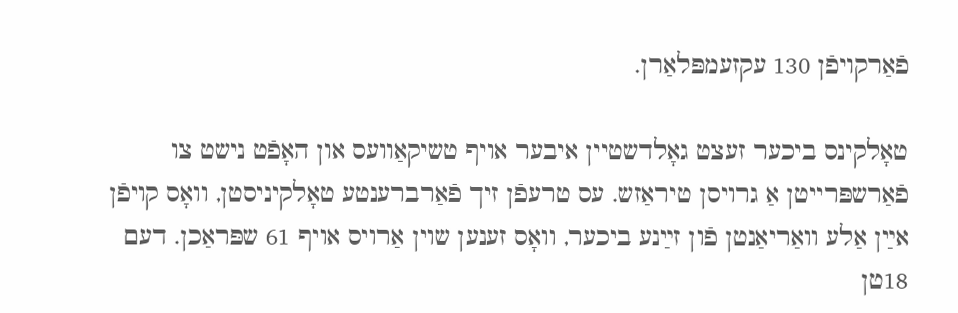פֿאַרקויפֿן 130 עקזעמפּלאַרן.

טאָלקינס ביכער זעצט גאָלדשטיין איבער אויף טשיקאַוועס און האָפֿט נישט צו פֿאַרשפּרייטן אַ גרויסן טיראַזש. עס טרעפֿן זיך פֿאַרברענטע טאָלקיניסטן, וואָס קויפֿן אײַן אַלע וואַריאַנטן פֿון זײַנע ביכער, וואָס זענען שוין אַרויס אויף 61 שפּראַכן. דעם 18טן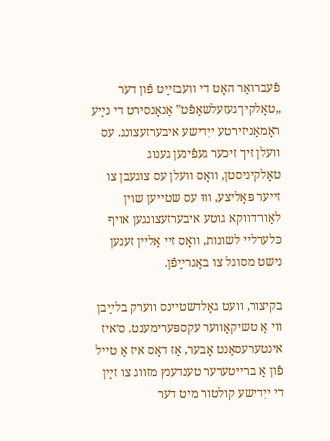פֿעברואַר האָט די וועבזײַט פֿון דער „טאָלקין־געזעלשאַפֿט‟ אַנאָנסירט די נײַע ראָמאַניזירטע ייִדישע איבערזעצונג. עס וועלן זיך זיכער געפֿינען גענוג טאָלקיניסטן, וואָס וועלן עס צוגעבן צו זייער פּאָליצע, וווּ עס שטייען שוין לאַוו־דווקא גוטע איבערזעצונגען אויף כּלערליי לשונות, וואָס זיי אַליין זענען נישט מסוגל צו באַגרײַפֿן.

בקיצור, וועט גאָלדשטיינס ווערק בלײַבן ווי אַ טשיקאַווער עקספּערימענט. ס׳איז אינטערעסאַנט אָבער, אַז דאָס איז אַ טייל פֿון אַ ברייטערער טענדענץ מזווג צו זײַן די ייִדישע קולטור מיט דער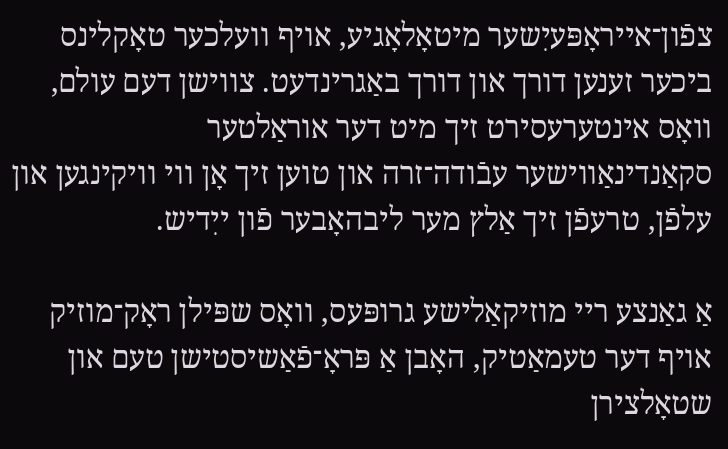צפֿון־אייראָפּעיִשער מיטאָלאָגיע, אויף וועלכער טאָקלינס ביכער זענען דורך און דורך באַגרינדעט. צווישן דעם עולם, וואָס אינטערעסירט זיך מיט דער אוראַלטער סקאַנדינאַווישער עבֿודה־זרה און טוען זיך אָן ווי וויקינגען און עלפֿן, טרעפֿן זיך אַלץ מער ליבהאָבער פֿון ייִדיש.

אַ גאַנצע ריי מוזיקאַלישע גרופּעס, וואָס שפּילן ראָק־מוזיק אויף דער טעמאַטיק, האָבן אַ פּראָ־פֿאַשיסטישן טעם און שטאָלצירן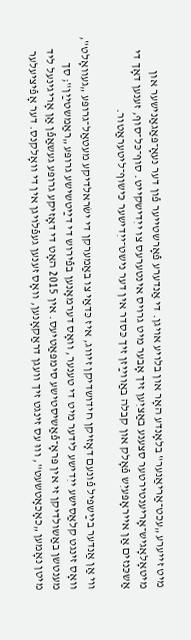מיט זייערע „עכט־אַריאַנער‟ בלאָנדע האָר און בלויע אויגן. די אַנדערע פֿאָרשטייער פֿון דער נעאָ־פּאַגאַנישער און מיטאָלאָגיש־אָריענטירטער סצענע באַציִען זיך אָבער מיט גרויס אינטערעס צו ייִדישקייט. סוף־כּל־סוף, זענען דאָך די אַשכּנזים אַן אייראָפּעיִש פֿאָלק און קבלה באַווײַזן זיך כּסדר אין דער נישט־ייִדישער כּישוף־ליטעראַטור.

ווי אַן אַנדער בײַשפּיל פֿונעם דאָזיקן חידושדיקן זיווג, איז כּדאַי צו באַמערקן די ישׂראלדיקע מעטאַל־גרופּע „געוואָלט‟, וואָס זינגט קלאַסישע ייִדישע לידער מיט די טענער, וואָס דערמאָנען בפֿירוש די דײַטשישע גרופּע „ראַמשטײַן‟; סך מענטשן באַשולדיקן זי אין פּראָ־פֿאַשיסטישע סימפּאַטיעס. אין 2015 האָט די דאָזיקע גרופּע געשאַפֿן אַן אָריגינעל ליד מיטן נאָמען „כאָכאָטשעט‟, וווּ עס זינגט זיך וועגן דראַקאָנען, וואָס זענען געפֿלויגן אין די וואָלקנס. דער אָפֿיציעלער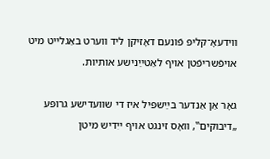ווידעאָ־קליפּ פֿונעם דאָזיקן ליד ווערט באַגלייט מיט אויפֿשריפֿטן אויף לאַטײַנישע אותיות.

גאָר אַן אַנדער בײַשפּיל איז די שוועדישע גרופּע „דיבוקים‟, וואָס זינגט אויף ייִדיש מיטן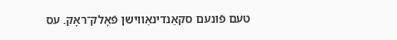טעם פֿונעם סקאַנדינאַווישן פֿאָלק־ראָק. עס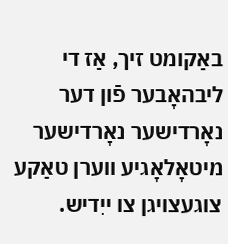באַקומט זיך, אַז די ליבהאָבער פֿון דער נאָרדישער נאָרדישער מיטאָלאָגיע ווערן טאַקע צוגעצויגן צו ייִדיש.